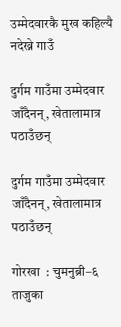उम्मेदवारकै मुख कहिल्यै नदेख्ने गाउँ

दुर्गम गाउँमा उम्मेदवार जाँदैनन्, खेतालामात्र पठाउँछन्

दुर्गम गाउँमा उम्मेदवार जाँदैनन्, खेतालामात्र पठाउँछन्

गोरखा  : चुमनुब्री–६ ताजुका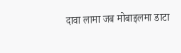दावा लामा जब मोबाइलमा डाटा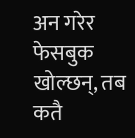अन गरेर फेसबुक खोल्छन्, तब कतै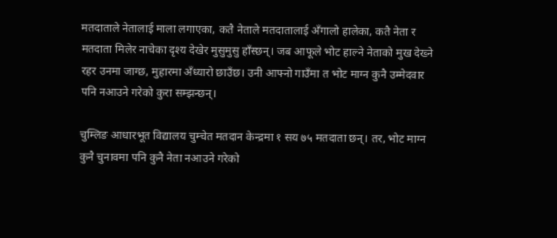मतदाताले नेतालाई माला लगाएका, कतै नेताले मतदातालाई अँगालो हालेका, कतै नेता र मतदाता मिलेर नाचेका दृश्य देखेर मुसुमुसु हाँस्छन्। जब आफूले भोट हाल्ने नेताको मुख देख्ने रहर उनमा जाग्छ, मुहारमा अँध्यारो छाउँछ। उनी आफ्नो गाउँमा त भोट माग्न कुनै उम्मेदवार पनि नआउने गरेको कुरा सम्झन्छन्।

चुम्लिङ आधारभूत विद्यालय चुम्चेत मतदान केन्द्रमा १ सय ७५ मतदाता छन्। तर, भोट माग्न कुनै चुनावमा पनि कुनै नेता नआउने गरेको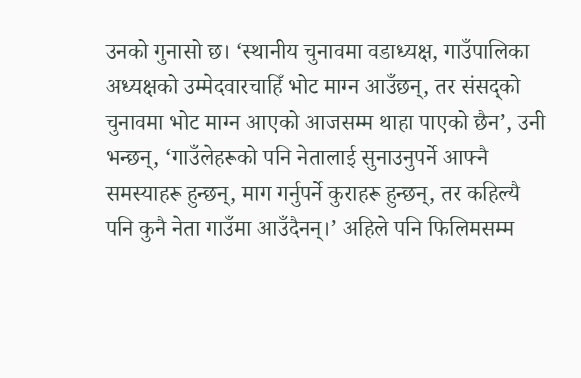उनको गुनासो छ। ‘स्थानीय चुनावमा वडाध्यक्ष, गाउँपालिका अध्यक्षको उम्मेदवारचाहिँ भोट माग्न आउँछन्, तर संसद्को चुनावमा भोट माग्न आएको आजसम्म थाहा पाएको छैन’, उनी भन्छन्, ‘गाउँलेहरूको पनि नेतालाई सुनाउनुपर्ने आफ्नै समस्याहरू हुन्छन्, माग गर्नुपर्ने कुराहरू हुन्छन्, तर कहिल्यै पनि कुनै नेता गाउँमा आउँदैनन्।’ अहिले पनि फिलिमसम्म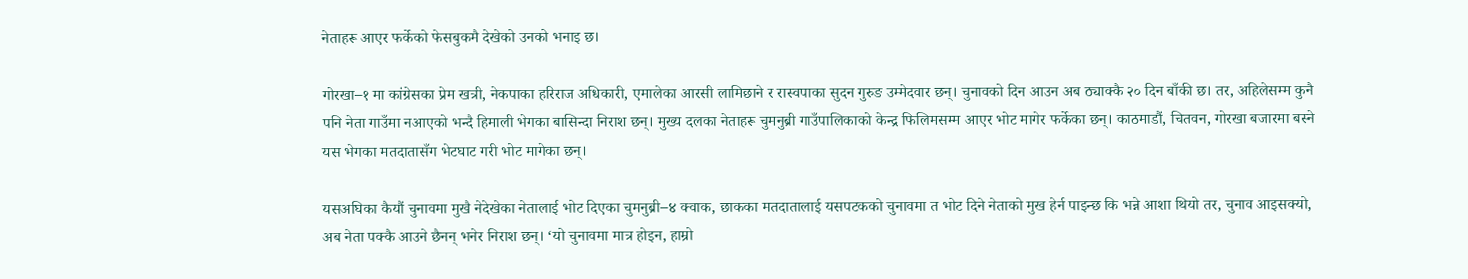नेताहरू आएर फर्केको फेसबुकमै देखेको उनको भनाइ छ।

गोरखा–१ मा कांग्रेसका प्रेम खत्री, नेकपाका हरिराज अधिकारी, एमालेका आरसी लामिछाने र रास्वपाका सुदन गुरुङ उम्मेदवार छन्। चुनावको दिन आउन अब ठ्याक्कै २० दिन बाँकी छ। तर, अहिलेसम्म कुनै पनि नेता गाउँमा नआएको भन्दै हिमाली भेगका बासिन्दा निराश छन्। मुख्य दलका नेताहरू चुमनुब्री गाउँपालिकाको केन्द्र फिलिमसम्म आएर भोट मागेर फर्केका छन्। काठमाडौं, चितवन, गोरखा बजारमा बस्ने यस भेगका मतदातासँग भेटघाट गरी भोट मागेका छन्।

यसअघिका कैयौं चुनावमा मुखै नेदेखेका नेतालाई भोट दिएका चुमनुब्री–४ क्वाक, छाकका मतदातालाई यसपटकको चुनावमा त भोट दिने नेताको मुख हेर्न पाइन्छ कि भन्ने आशा थियो तर, चुनाव आइसक्यो, अब नेता पक्कै आउने छैनन् भनेर निराश छन्। ‘यो चुनावमा मात्र होइन, हाम्रो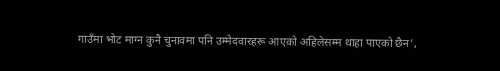गाउँमा भोट माग्न कुनै चुनावमा पनि उम्मेदवारहरू आएको अहिलेसम्म थाहा पाएको छैन’,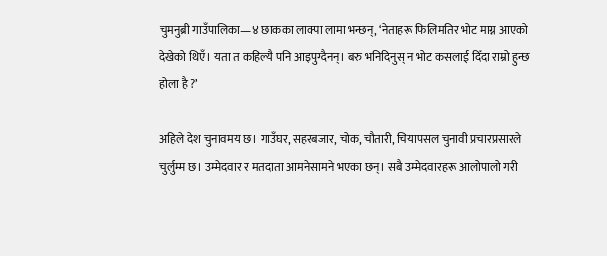चुमनुब्री गाउँपालिका—४ छाकका लाक्पा लामा भन्छन्, ‘नेताहरू फिलिमतिर भोट माग्न आएको देखेको थिएँ। यता त कहिल्यै पनि आइपुग्दैनन्। बरु भनिदिनुस् न भोट कसलाई दिँदा राम्रो हुन्छ होला है ?’

अहिले देश चुनावमय छ। गाउँघर, सहरबजार, चोक, चौतारी, चियापसल चुनावी प्रचारप्रसारले चुर्लुम्म छ। उम्मेदवार र मतदाता आमनेसामने भएका छन्। सबै उम्मेदवारहरू आलोपालो गरी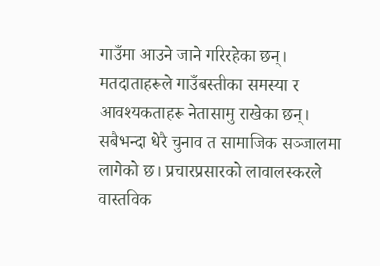गाउँमा आउने जाने गरिरहेका छन्। मतदाताहरूले गाउँबस्तीका समस्या र आवश्यकताहरू नेतासामु राखेका छन्। सबैभन्दा धेरै चुनाव त सामाजिक सञ्जालमा लागेको छ। प्रचारप्रसारको लावालस्करले वास्तविक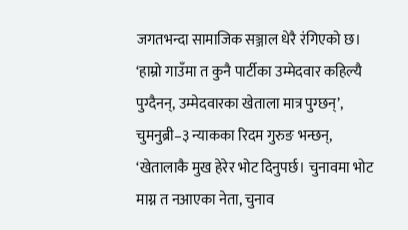जगतभन्दा सामाजिक सञ्जाल धेरै रंगिएको छ। ‘हाम्रो गाउँमा त कुनै पार्टीका उम्मेदवार कहिल्यै पुग्दैनन्, उम्मेदवारका खेताला मात्र पुग्छन्’, चुमनुब्री–३ न्याकका रिदम गुरुङ भन्छन्, ‘खेतालाकै मुख हेरेर भोट दिनुपर्छ। चुनावमा भोट माग्न त नआएका नेता, चुनाव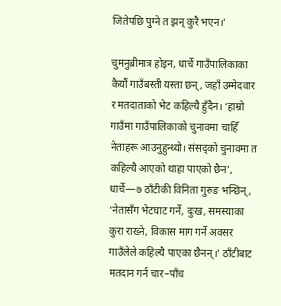जितेपछि पुग्ने त झन् कुरै भएन।’

चुमनुब्रीमात्र होइन, धार्चे गाउँपालिकाका कैयौं गाउँबस्ती यस्ता छन्, जहाँ उम्मेदवार र मतदाताको भेट कहिल्यै हुँदैन। ‘हाम्रो गाउँमा गाउँपालिकाको चुनावमा चाहिँ नेताहरू आउनुहुन्थ्यो। संसद्को चुनावमा त कहिल्यै आएको थाहा पाएको छैन’, धार्चे—७ ठाँटीकी विनिता गुरुङ भन्छिन्,  ‘नेतासँग भेटघाट गर्ने, दुःख, समस्याका कुरा राख्ने, विकास माग गर्ने अवसर गाउँलेले कहिल्यै पाएका छैनन्।’ ठाँटीबाट मतदान गर्न चार–पाँच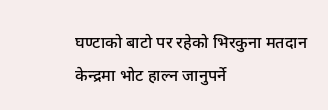घण्टाको बाटो पर रहेको भिरकुना मतदान केन्द्रमा भोट हाल्न जानुपर्ने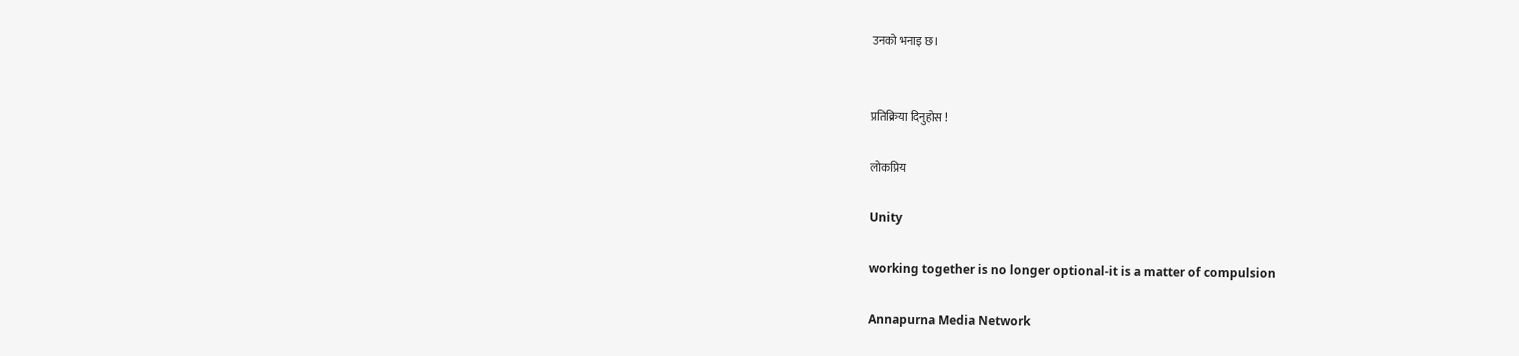उनको भनाइ छ।


प्रतिक्रिया दिनुहोस !

लोकप्रिय

Unity

working together is no longer optional-it is a matter of compulsion

Annapurna Media Network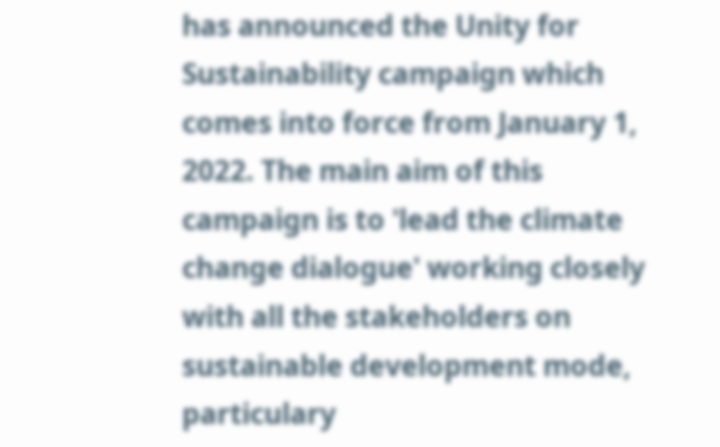has announced the Unity for Sustainability campaign which comes into force from January 1, 2022. The main aim of this campaign is to 'lead the climate change dialogue' working closely with all the stakeholders on sustainable development mode, particulary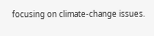focusing on climate-change issues.